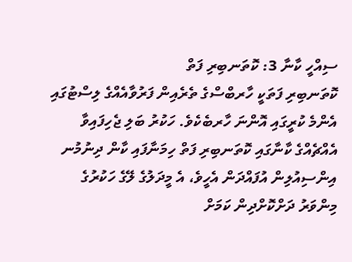ސިއްހީ ކާނާ 3: ކޮތަނބިރި ފަތް
ކޮތަނބިރި ފަތަކީ ހާރބްސްގެ ތެރެއިން ފަރުވާއެއްގެ ލިސްޓުގައި އެންމެ ކުރީގައި އޮންނަ ހާރބެކެވެ. ހަކުރު ބަލި ޖެހިފައިވާ އެއްޗެއްގެ ކާނާގައި ކޮތަނބިރި ފަތް ހިމަނާފައި ކާން ދިނުމުނ އިންސިއުލިން އުފައްދަން އެހީވެ، އެ މީދަލުގެ ލޭގެ ހަކުރުގެ މިންވަރު ދަށްކޮށްދިން ކަމަށް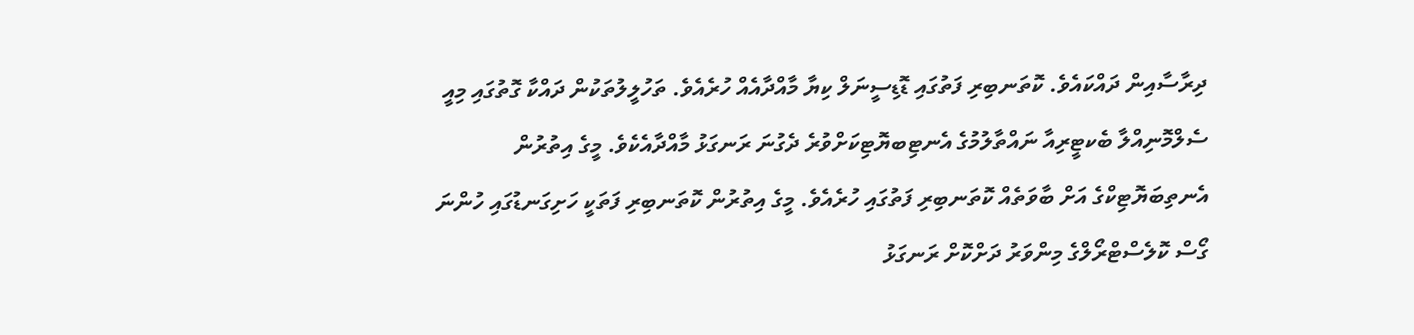ދިރާސާއިން ދައްކައެވެ. ކޮތަނބިރި ފަތުގައި ޑޮޑިސީނަލް ކިޔާ މާއްދާއެއް ހުރެއެވެ. ތަހުލީލުތަކުން ދައްކާ ގޮތުގައި މިއީ ސެލްމޮނިއްލާ ބެކޓީރިއާ ނައްތާލުމުގެ އެނޓިބޔޮޓިކަށްވުރެ ދެގުނަ ރަނގަޅު މާއްދާއެކެވެ. މީގެ އިތުރުން އެނތިބަޔޮޓިކްގެ އަށް ބާވަތެއް ކޮތަނބިރި ފަތުގައި ހުރެއެވެ. މީގެ އިތުރުން ކޮތަނބިރި ފަތަކީ ހަށިގަނޑުގައި ހުންނަ ގޯސް ކޮލެސްޓްރޯލްގެ މިންވަރު ދަށްކޮށް ރަނގަޅު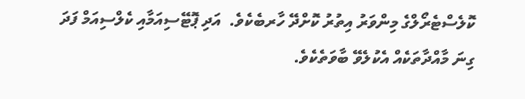ކޮލެސްޓެރޯލްގެ މިންވަރު އިތުރު ކޮށްދޭ ހާރބެކެވެ.  އަދި ޕޮޓޭސިއަމާއި ކެލްސިއަމް ފަދަ ގިނަ މާއްދާތަކެއް އެކުލެވޭ ބާވަތެކެވެ.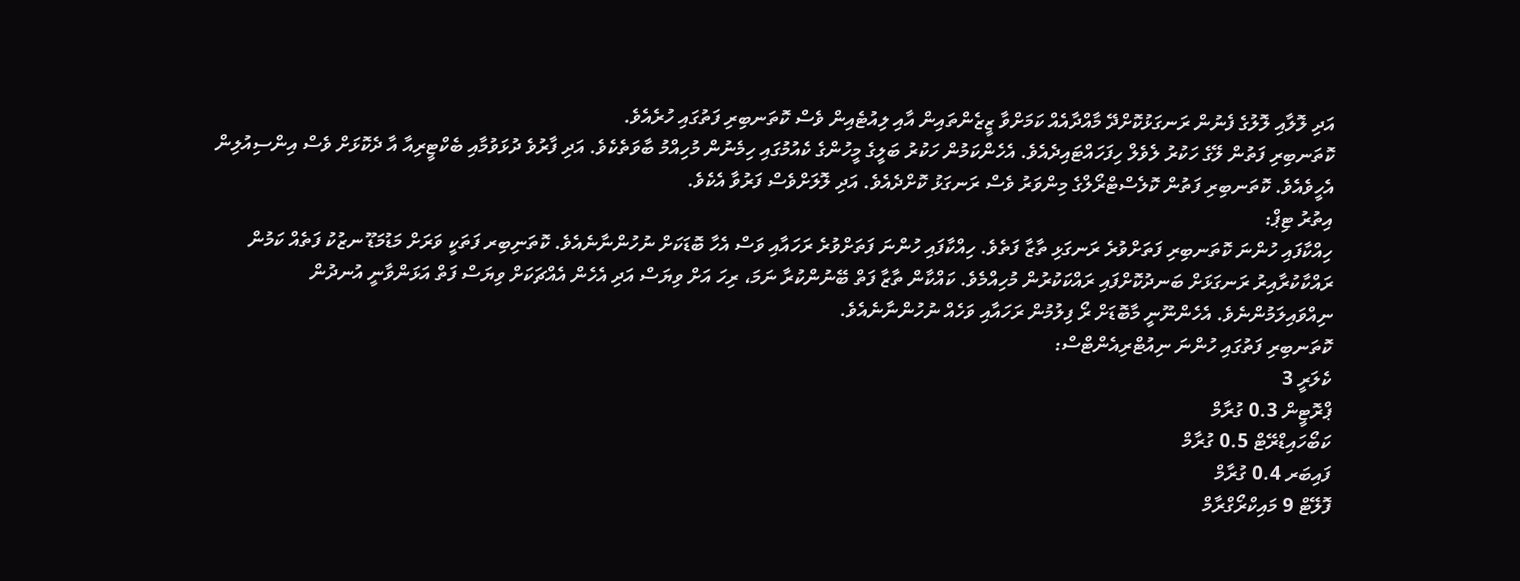އަދި ލޮލާއި ލޮލުގެ ފެނުން ރަނގަޅުކޮށްދޭ މާއްދާއެއް ކަމަށްވާ ޒީޒެންތައިން އާއި ލިއުޓެއިން ވެސް ކޮތަނބިރި ފަތުގައި ހުރެއެވެ.
ކޮތަނބިރި ފަތުން ލޭގެ ހަކުރު ލެވެލް ހިފަހައްޓައިދެއެވެ. އެހެންކަމުން ހަކުރު ބަލީގެ މީހުންގެ ކެއުމުގައި ހިމެނުން މުހިއްމު ބާވަތެކެވެ. އަދި ފާރުވެ ދުޅަވުމާއި ބެކްޓީރިއާ އާ ދެކޮޅަށް ވެސް އިންސިއުލިން އެހީވެއެވެ. ކޮތަނބިރި ފަތުން ކޮލެސްޓްރޯލްގެ މިންވަރު ވެސް ރަނގަޅު ކޮށްދެއެވެ. އަދި ލޮލަށްވެސް ފަރުވާ އެކެވެ.
އިތުރު ޓިޕް:
ހިއްކާފައި ހުންނަ ކޮތަނބިރި ފަތަށްވުރެ ރަނގަޅި ތާޒާ ފަތެވެ. ހިއްކާފައި ހުންނަ ފަތަށްވުރެ ރަހައާއި ވަސް އެހާ ބޮޑަކަށް ނުހުންނާނެއެވެ. ކޮތަނިބިރ ފަތަކީ ވަރަށް މަޑުމަޑޫ ނޒުކު ފަތެއް ކަމުން ރައްކާކުރާއިރު ރަނގަޅަށް ބަނދުކޮށްފައި ރައްކަކުރުން މުހިއްމެވެ. ކައްކާން ތާޒާ ފަތް ބޭނުންކުރާ ނަމަ، ރިހަ އަށް ވިޔަސް އަދި އެހެން އެއްޗަކަށް ވިޔަސް ފަތް އަޅަންވާނީ އުނދުން ނިއްވައިލަމުންނެވެ. އެހެންނޫނީ މާބޮޑަށް ރޯ ފިލުމުން ރަހައާއި ވަހެއް ނުހުންނާނެއެވެ.
ކޮތަނބިރި ފަތުގައި ހުންނަ ނިއުޓްރިއެންޓްސް:
ކެލަރީ 3
ޕްރޮޓީން 0.3 ގުރާމް
ކަބޯހައިޑްރޭޓް 0.5 ގުރާމް
ފައިބަރ 0.4 ގުރާމް
ފޮލޭޓް 9 މައިކްރޯގްރާމް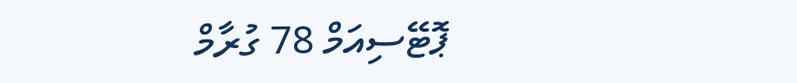ޕޮޓޭސިއަމް 78 ގުރާމް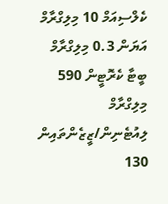ކެލްސިއަމް 10 މިލިގްރާމް
އަޔަން 0.3 މިލިގްރާމް
ބީޓާ ކެރޮޓީން 590 މިލިގްރާމް
ލިއުޓެނިން/ޒީޒެންތައިން 130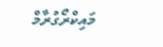މައިކްރޯގުރާމް